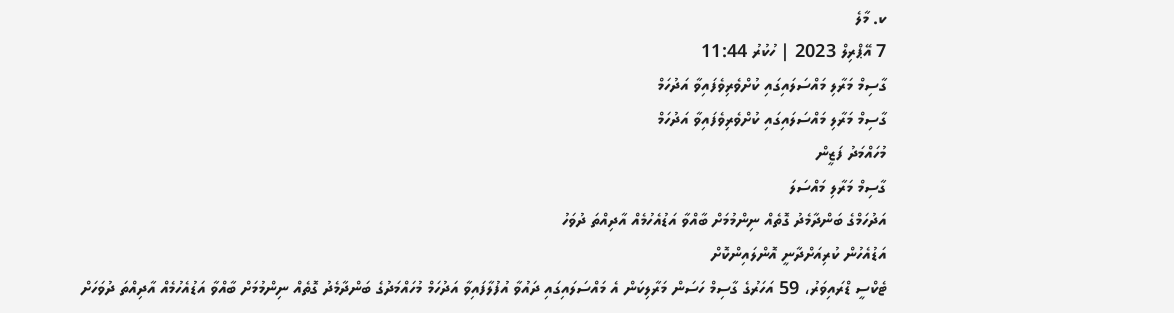ކ. މާލެ
7 އޭޕްރިލް 2023 | ހުކުރު 11:44
ގާސިމް މަރާލި މައްސަލައިގައި ކުށްވެރިވެފައިވާ އަދުހަމް
ގާސިމް މަރާލި މައްސަލައިގައި ކުށްވެރިވެފައިވާ އަދުހަމް
މުހައްމަދު ފަޒީން
ގާސިމް މަރާލި މައްސަލަ
އަދުހަމްގެ ބަންދާމެދު ގޮތެއް ނިންމުމަށް ބާއްވާ އަޑުއެހުމެއް އާދިއްތަ ދުވަހު
އަޑުއެހުން ކުރިއަށްދާނީ އޮންލައިންކޮށް
ޓެކްސީ ޑްރައިވަރު، 59 އަހަރުގެ ގާސިމް ހަސަން މަރާލިކަން އެ މައްސަލައިގައި ދައުވާ އުފުލާފައިވާ އަދުހަމް މުހައްމަދުގެ ބަންދާމެދު ގޮތެއް ނިންމުމަށް ބާއްވާ އަޑުއެހުމެއް އާދިއްތަ ދުވަހަށް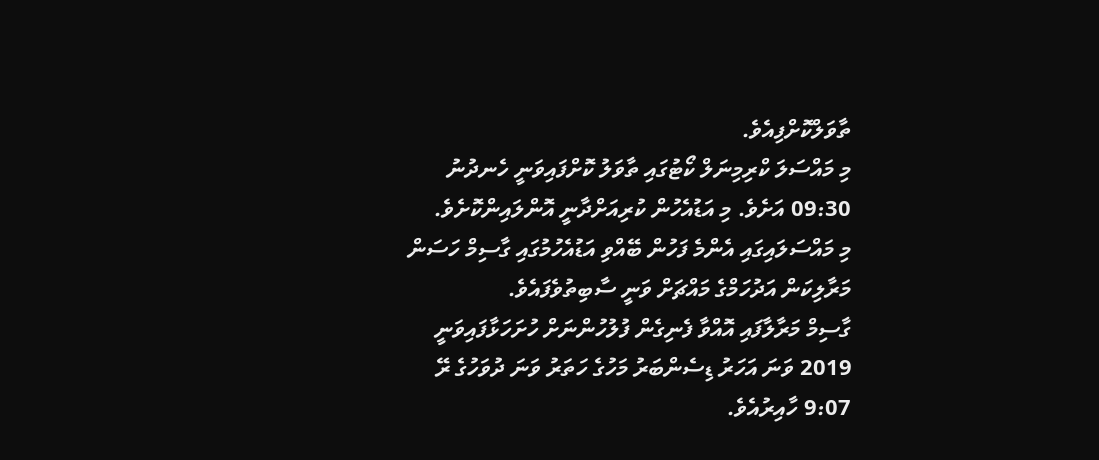ތާވަލްކޮށްފިއެވެ.
މި މައްސަލަ ކްރިމިނަލް ކޯޓުގައި ތާވަލު ކޮށްފައިވަނީ ހެނދުނު 09:30 އަށެވެ. މި އަޑުއެހުން ކުރިއަށްދާނީ އޮންލައިންކޮށެވެ.
މި މައްސަލައިގައި އެންމެ ފަހުން ބޭއްވި އަޑުއެހުމުގައި ގާސިމް ހަސަން މަރާލިކަން އަދުހަމްގެ މައްޗަށް ވަނީ ސާބިތުވެފައެވެ.
ގާސިމް މަރާލާފައި އޮއްވާ ފެނިގެން ފުލުހުންނަށް ހުށަހަޅާފައިވަނީ 2019 ވަނަ އަހަރު ޑިސެންބަރު މަހުގެ ހަތަރު ވަނަ ދުވަހުގެ ރޭ 9:07 ހާއިރުއެވެ.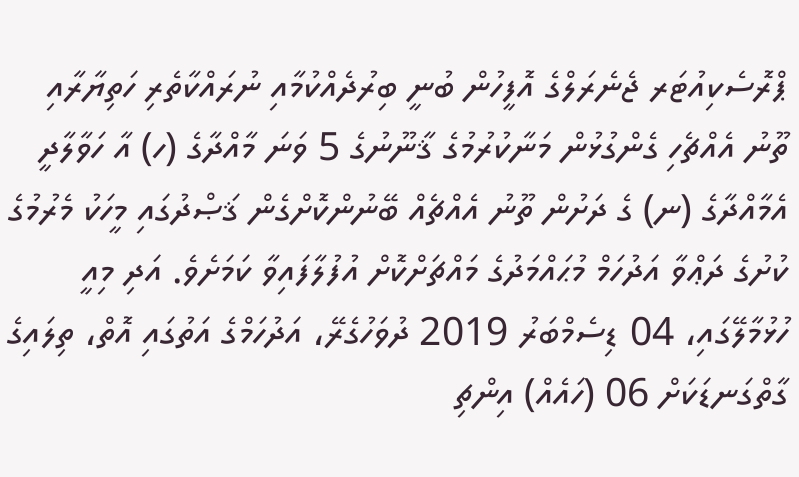ޕްރޮސެކިއުޓަރ ޖެނެރަލްގެ އޮފީހުން ބުނީ ބިރުދެއްކުމާއި ނުރައްކާތެރި ހަތިޔާރާއި ތޫނު އެއްޗެހި ގެންގުޅުން މަނާކުރުމުގެ ޤާނޫނުގެ 5 ވަނަ މާއްދާގެ (ހ) އާ ހަވާލާދީ އެމާއްދާގެ (ނ) ގެ ދަށުން ތޫނު އެއްޗެއް ބޭނުންކޮށްގެން ޤަޞްދުގައި މީހަކު މެރުމުގެ ކުށުގެ ދަޢްވާ އަދުހަމް މުޙައްމަދުގެ މައްޗަށްކޮށް އުފުލާފައިވާ ކަމަށެވެ. އަދި މިއީ ހުޅުމާލޭގައި، 04 ޑިސެމްބަރު 2019 ދުވަހުގެރޭ، އަދުހަމްގެ އަތުގައި އޮތް، ތިލައިގެ ގާތްގަނޑަކަށް 06 (ހައެއް) އިންޗި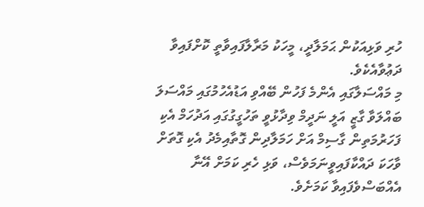ހުރި ވަޅިއަކުން ޙަމަލާދީ، މީހަކު މަރާލާފައިވާތީ ކޮށްފައިވާ ދަޢުވާއެކެވެ.
މި މައްސަލާގައި އެންމެ ފަހުން ބޭއްވި އަޑުއެހުމުގައި މައްސަލަ ބައްލަވާ ގާޒީ އަލީ ނަދީމް ވިދާޅުވީ ތަހުގީގުގައި އަދުހަމް އެކި ފަހަރުމަތިން ގާސިމް އަށް ހަމަލާދިން ގޮތާއިމެދު އެކި ގޮތަށް ވާހަކަ ދައްކާފައިވީނަމަވެސް، ވަޅި ހެރި ކަމަށް އޭނާ އެއްބަސްވެފައިވާ ކަމަށެވެ.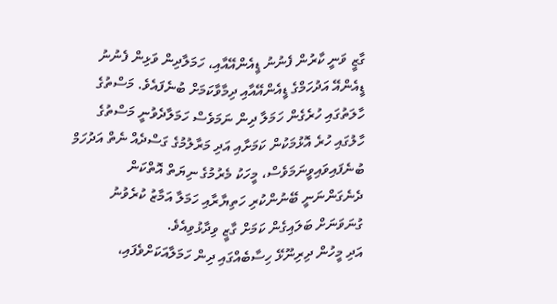ގާޒީ ވަނީ ކާރުން ފެނުނު ޑީއެންއޭއާއި، ހަމަލާދިން ވަޅިން ފެނުނު ޑީއެންއޭ އަދުހަމްގެ ޑީއެންއޭއާއި ދިމާވާކަމަށް ބުނެފައެވެ. މަސްތުގެ ހާލަތުގައި ހުރެގެން ހަމަލާ ދިން ނަމަވެސް ހަމަލާދެވުނީ މަސްތުގެ ހާލުގައި ހުރެ އޮޅުމަކުން ކަމަށާއި އަދި މަރާލުމުގެ ގަސްދެއް ނެތް އަދުހަމް ބުނެފައިވައިވީނަމަވެސް، މީހަކު މެރުމުގެ ނިޔަތް އޮތްކަން ދެނެގަންނަނީ ބޭނުންކުރި ހަތިޔާރާއި ހަމަލާ އަމާޒު ކުރެވުނު ގުނަވަނަށް ބަލައިގެން ކަމަށް ގާޒީ ވިދާޅުވިއެވެ.
އަދި މީހުން ދިރިނޫޅޭ ހިސާބެއްގައި ދިން ހަމަލާއަކަށްވެފައި،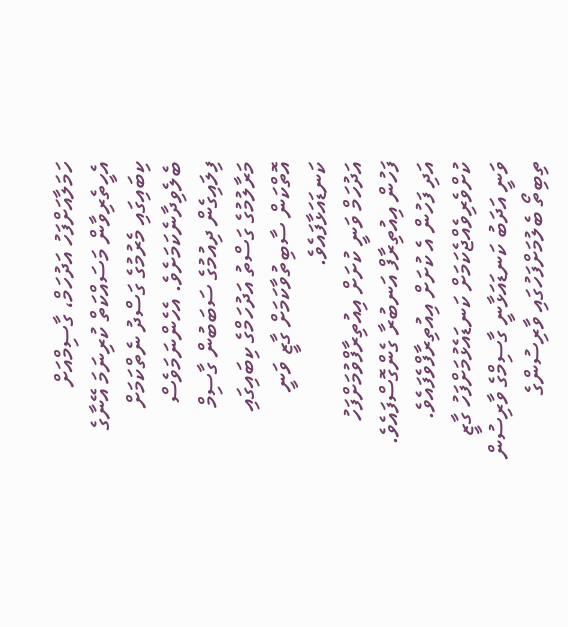ހަމަލާއަށްފަހު އަދުހަމް، ގާސިމްއަށް އެހީތެރިވާން މަސައްކަތް ކުރިނަމަ އޭނާގެ ކިބައިގައި މެރުމުގެ ގަސްދު ނެތްކަމަށް ބެލެވިދާނެކަމަށެވެ. އެހެންނަމަވެސް ފިލައިގެން ދިއުމުގެ ސަބަބުން ގާސިމް މަރާލުމުގެ ގަސްތު އަދުހަމްގެ ކިބައިގައި އޮތްކަން ސާބިތުވާކަމަށް ގާޒީ ވަނީ ކަނޑައަޅާފައެވެ.
އަދުހަމް ވަނީ ކުށަށް އިއުތިރާފްވުމަށްފަހު ފަހުން އިއުތިރާފް އަނބުރާ ގެންގޮސްފައެވެ. އަދި ފަހުން އެ ކުށަށް އިއުތިރާފްވެފައެވެ.
ކުށްވެރިވެއްޖެކަމަށް ކަނޑައެޅުމަށްފަހު ގާޒީ ވަނީ އަދަބު ކަނޑައަޅާނީ ގާސިމްގެ ވާރިސުން ތިބިތޯ ބެލުމަށްފަހުގައި ވާރިސުންގެ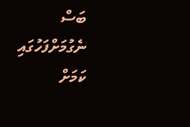ބަސް ނެގުމަށްފަހުގައި ކަމަށް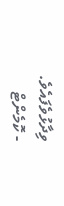ވިދާޅުވެފައެވެ.
- ކޮމެންޓް